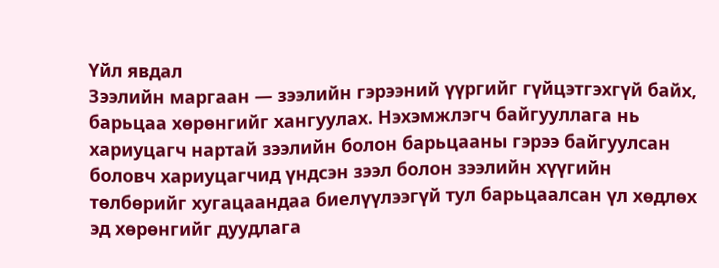Үйл явдал
Зээлийн маргаан — зээлийн гэрээний үүргийг гүйцэтгэхгүй байх, барьцаа хөрөнгийг хангуулах. Нэхэмжлэгч байгууллага нь хариуцагч нартай зээлийн болон барьцааны гэрээ байгуулсан боловч хариуцагчид үндсэн зээл болон зээлийн хүүгийн төлбөрийг хугацаандаа биелүүлээгүй тул барьцаалсан үл хөдлөх эд хөрөнгийг дуудлага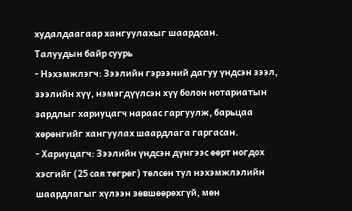худалдаагаар хангуулахыг шаардсан.
Талуудын байр суурь
- Нэхэмжлэгч: Зээлийн гэрээний дагуу үндсэн зээл, зээлийн хүү, нэмэгдүүлсэн хүү болон нотариатын зардлыг хариуцагч нараас гаргуулж, барьцаа хөрөнгийг хангуулах шаардлага гаргасан.
- Хариуцагч: Зээлийн үндсэн дүнгээс өөрт ногдох хэсгийг (25 сая төгрөг) төлсөн тул нэхэмжлэлийн шаардлагыг хүлээн зөвшөөрөхгүй, мөн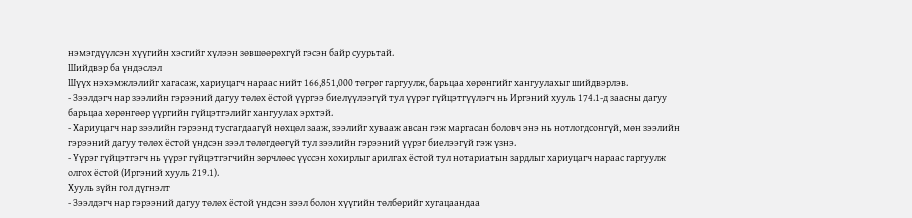нэмэгдүүлсэн хүүгийн хэсгийг хүлээн зөвшөөрөхгүй гэсэн байр суурьтай.
Шийдвэр ба үндэслэл
Шүүх нэхэмжлэлийг хагасаж, хариуцагч нараас нийт 166,851,000 төгрөг гаргуулж, барьцаа хөрөнгийг хангуулахыг шийдвэрлэв.
- Зээлдэгч нар зээлийн гэрээний дагуу төлөх ёстой үүргээ биелүүлээгүй тул үүрэг гүйцэтгүүлэгч нь Иргэний хууль 174.1-д заасны дагуу барьцаа хөрөнгөөр үүргийн гүйцэтгэлийг хангуулах эрхтэй.
- Хариуцагч нар зээлийн гэрээнд тусгагдаагүй нөхцөл зааж, зээлийг хувааж авсан гэж маргасан боловч энэ нь нотлогдсонгүй, мөн зээлийн гэрээний дагуу төлөх ёстой үндсэн зээл төлөгдөөгүй тул зээлийн гэрээний үүрэг биелээгүй гэж үзнэ.
- Үүрэг гүйцэтгэгч нь үүрэг гүйцэтгэгчийн зөрчлөөс үүссэн хохирлыг арилгах ёстой тул нотариатын зардлыг хариуцагч нараас гаргуулж олгох ёстой (Иргэний хууль 219.1).
Хууль зүйн гол дүгнэлт
- Зээлдэгч нар гэрээний дагуу төлөх ёстой үндсэн зээл болон хүүгийн төлбөрийг хугацаандаа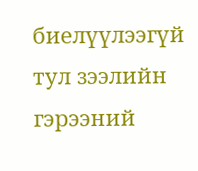биелүүлээгүй тул зээлийн гэрээний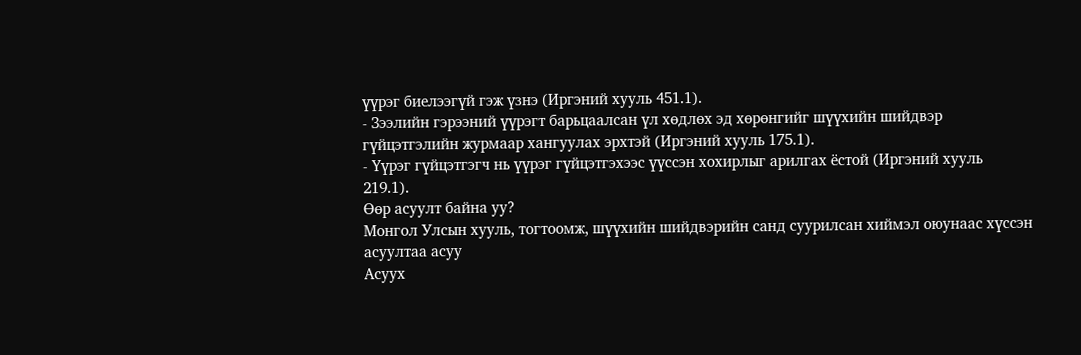үүрэг биелээгүй гэж үзнэ (Иргэний хууль 451.1).
- Зээлийн гэрээний үүрэгт барьцаалсан үл хөдлөх эд хөрөнгийг шүүхийн шийдвэр гүйцэтгэлийн журмаар хангуулах эрхтэй (Иргэний хууль 175.1).
- Үүрэг гүйцэтгэгч нь үүрэг гүйцэтгэхээс үүссэн хохирлыг арилгах ёстой (Иргэний хууль 219.1).
Өөр асуулт байна уу?
Монгол Улсын хууль, тогтоомж, шүүхийн шийдвэрийн санд суурилсан хиймэл оюунаас хүссэн асуултаа асуу
Асуух